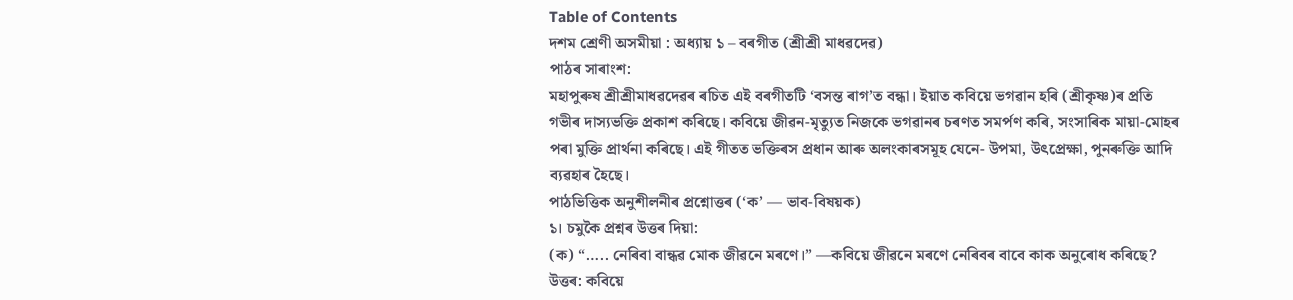Table of Contents
দশম শ্ৰেণী অসমীয়া : অধ্যায় ১ – বৰগীত (শ্ৰীশ্ৰী মাধৱদেৱ)
পাঠৰ সাৰাংশ:
মহাপুৰুষ শ্ৰীশ্ৰীমাধৱদেৱৰ ৰচিত এই বৰগীতটি ‘বসন্ত ৰাগ’ত বন্ধা। ইয়াত কবিয়ে ভগৱান হৰি (শ্ৰীকৃষ্ণ)ৰ প্ৰতি গভীৰ দাস্যভক্তি প্ৰকাশ কৰিছে। কবিয়ে জীৱন-মৃত্যুত নিজকে ভগৱানৰ চৰণত সমৰ্পণ কৰি, সংসাৰিক মায়া-মোহৰ পৰা মুক্তি প্ৰাৰ্থনা কৰিছে। এই গীতত ভক্তিৰস প্ৰধান আৰু অলংকাৰসমূহ যেনে- উপমা, উৎপ্ৰেক্ষা, পুনৰুক্তি আদি ব্যৱহাৰ হৈছে।
পাঠভিত্তিক অনুশীলনীৰ প্ৰশ্নোত্তৰ (‘ক’ — ভাব-বিষয়ক)
১। চমুকৈ প্ৰশ্নৰ উত্তৰ দিয়া:
(ক) “….. নেৰিবা বান্ধৱ মোক জীৱনে মৰণে।” —কবিয়ে জীৱনে মৰণে নেৰিবৰ বাবে কাক অনুৰোধ কৰিছে?
উত্তৰ: কবিয়ে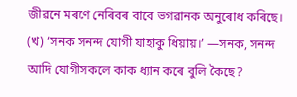জীৱনে মৰণে নেৰিবৰ বাবে ভগৱানক অনুৰোধ কৰিছে।
(খ) ‘সনক সনন্দ যোগী যাহাকু ধিয়ায়।’ —সনক, সনন্দ আদি যোগীসকলে কাক ধ্যান কৰে বুলি কৈছে?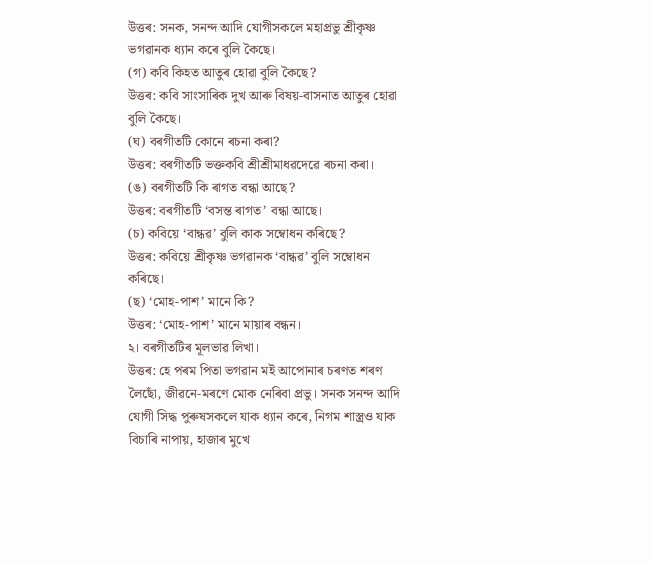উত্তৰ: সনক, সনন্দ আদি যোগীসকলে মহাপ্রভু শ্ৰীকৃষ্ণ ভগৱানক ধ্যান কৰে বুলি কৈছে।
(গ) কবি কিহত আতুৰ হোৱা বুলি কৈছে?
উত্তৰ: কবি সাংসাৰিক দুখ আৰু বিষয়-বাসনাত আতুৰ হোৱা বুলি কৈছে।
(ঘ) বৰগীতটি কোনে ৰচনা কৰা?
উত্তৰ: বৰগীতটি ভক্তকবি শ্ৰীশ্ৰীমাধৱদেৱে ৰচনা কৰা।
(ঙ) বৰগীতটি কি ৰাগত বন্ধা আছে?
উত্তৰ: বৰগীতটি ‘বসন্ত ৰাগত’ বন্ধা আছে।
(চ) কবিয়ে ‘বান্ধৱ’ বুলি কাক সম্বোধন কৰিছে?
উত্তৰ: কবিয়ে শ্ৰীকৃষ্ণ ভগৱানক ‘বান্ধৱ’ বুলি সম্বোধন কৰিছে।
(ছ) ‘মোহ-পাশ’ মানে কি?
উত্তৰ: ‘মোহ-পাশ’ মানে মায়াৰ বন্ধন।
২। বৰগীতটিৰ মূলভাৱ লিখা।
উত্তৰ: হে পৰম পিতা ভগৱান মই আপোনাৰ চৰণত শৰণ লৈছোঁ, জীৱনে-মৰণে মোক নেৰিবা প্ৰভু। সনক সনন্দ আদি যোগী সিদ্ধ পুৰুষসকলে যাক ধ্যান কৰে, নিগম শাস্ত্ৰও যাক বিচাৰি নাপায়, হাজাৰ মুখে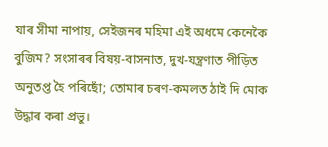যাৰ সীমা নাপায়, সেইজনৰ মহিমা এই অধমে কেনেকৈ বুজিম? সংসাৰৰ বিষয়-বাসনাত, দুখ-যন্ত্ৰণাত পীড়িত অনুতপ্ত হৈ পৰিছোঁ; তোমাৰ চৰণ-কমলত ঠাই দি মোক উদ্ধাৰ কৰা প্ৰভু।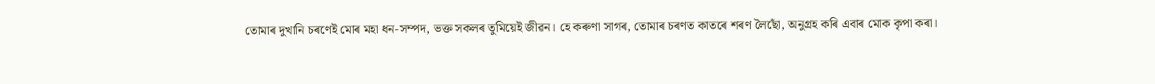তোমাৰ দুখানি চৰণেই মোৰ মহা ধন-সম্পদ, ভক্ত সকলৰ তুমিয়েই জীৱন। হে কৰুণা সাগৰ, তোমাৰ চৰণত কাতৰে শৰণ লৈছোঁ, অনুগ্ৰহ কৰি এবাৰ মোক কৃপা কৰা।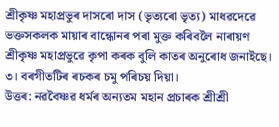শ্ৰীকৃষ্ণ মহাপ্ৰভুৰ দাসৰো দাস (ভৃত্যৰো ভৃত্য) মাধৱদেৱে ভক্তসকলক মায়াৰ বান্ধোনৰ পৰা মুক্ত কৰিবলৈ নাৰায়ণ শ্ৰীকৃষ্ণ মহাপ্ৰভুৱে কৃপা কৰক বুলি কাতৰ অনুৰোধ জনাইছে।
৩। বৰগীতটিৰ ৰচকৰ চমু পৰিচয় দিয়া।
উত্তৰ: নৱবৈষ্ণৱ ধৰ্মৰ অন্যতম মহান প্ৰচাৰক শ্ৰীশ্ৰী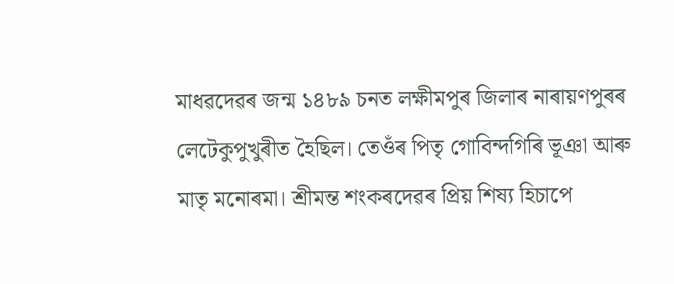মাধৱদেৱৰ জন্ম ১৪৮৯ চনত লক্ষীমপুৰ জিলাৰ নাৰায়ণপুৰৰ লেটেকুপুখুৰীত হৈছিল। তেওঁৰ পিতৃ গোবিন্দগিৰি ভূঞা আৰু মাতৃ মনোৰমা। শ্ৰীমন্ত শংকৰদেৱৰ প্ৰিয় শিষ্য হিচাপে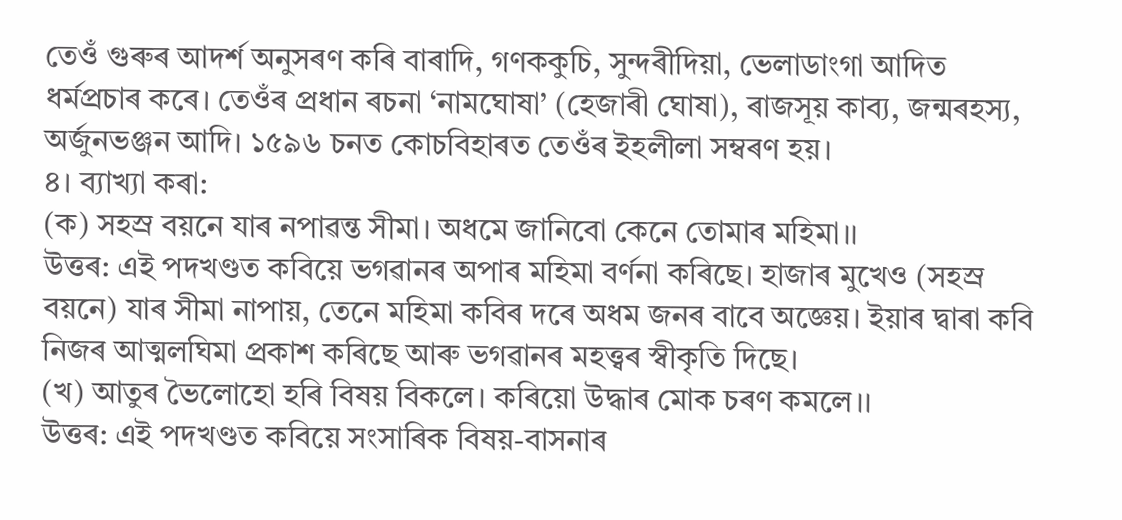তেওঁ গুৰুৰ আদৰ্শ অনুসৰণ কৰি বাৰাদি, গণককুচি, সুন্দৰীদিয়া, ভেলাডাংগা আদিত ধৰ্মপ্ৰচাৰ কৰে। তেওঁৰ প্ৰধান ৰচনা ‘নামঘোষা’ (হেজাৰী ঘোষা), ৰাজসূয় কাব্য, জন্মৰহস্য, অৰ্জুনভঞ্জন আদি। ১৫৯৬ চনত কোচবিহাৰত তেওঁৰ ইহলীলা সম্বৰণ হয়।
৪। ব্যাখ্যা কৰা:
(ক) সহস্ৰ বয়নে যাৰ নপাৱন্ত সীমা। অধমে জানিবো কেনে তোমাৰ মহিমা।।
উত্তৰ: এই পদখণ্ডত কবিয়ে ভগৱানৰ অপাৰ মহিমা বৰ্ণনা কৰিছে। হাজাৰ মুখেও (সহস্ৰ বয়নে) যাৰ সীমা নাপায়, তেনে মহিমা কবিৰ দৰে অধম জনৰ বাবে অজ্ঞেয়। ইয়াৰ দ্বাৰা কবি নিজৰ আত্মলঘিমা প্ৰকাশ কৰিছে আৰু ভগৱানৰ মহত্ত্বৰ স্বীকৃতি দিছে।
(খ) আতুৰ ভৈলোহো হৰি বিষয় বিকলে। কৰিয়ো উদ্ধাৰ মোক চৰণ কমলে।।
উত্তৰ: এই পদখণ্ডত কবিয়ে সংসাৰিক বিষয়-বাসনাৰ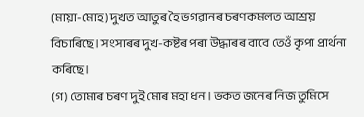(মায়া-মোহ) দুখত আতুৰ হৈ ভগৱানৰ চৰণকমলত আশ্ৰয় বিচাৰিছে। সংসাৰৰ দুখ-কষ্টৰ পৰা উদ্ধাৰৰ বাবে তেওঁ কৃপা প্ৰাৰ্থনা কৰিছে।
(গ) তোমাৰ চৰণ দুই মোৰ মহা ধন। ভকত জনেৰ নিজ তুমিসে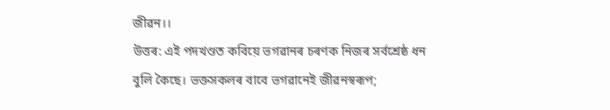জীৱন।।
উত্তৰ: এই পদখণ্ডত কবিয়ে ভগৱানৰ চৰণক নিজৰ সৰ্বশ্ৰেষ্ঠ ধন বুলি কৈছে। ভক্তসকলৰ বাবে ভগৱানেই জীৱনস্বৰূপ;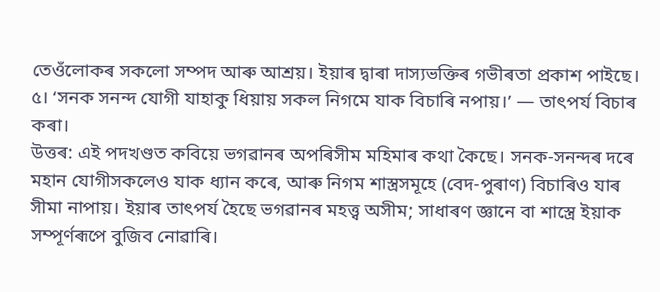তেওঁলোকৰ সকলো সম্পদ আৰু আশ্ৰয়। ইয়াৰ দ্বাৰা দাস্যভক্তিৰ গভীৰতা প্ৰকাশ পাইছে।
৫। ‘সনক সনন্দ যোগী যাহাকু ধিয়ায় সকল নিগমে যাক বিচাৰি নপায়।’ — তাৎপৰ্য বিচাৰ কৰা।
উত্তৰ: এই পদখণ্ডত কবিয়ে ভগৱানৰ অপৰিসীম মহিমাৰ কথা কৈছে। সনক-সনন্দৰ দৰে মহান যোগীসকলেও যাক ধ্যান কৰে, আৰু নিগম শাস্ত্ৰসমূহে (বেদ-পুৰাণ) বিচাৰিও যাৰ সীমা নাপায়। ইয়াৰ তাৎপৰ্য হৈছে ভগৱানৰ মহত্ত্ব অসীম; সাধাৰণ জ্ঞানে বা শাস্ত্ৰে ইয়াক সম্পূৰ্ণৰূপে বুজিব নোৱাৰি।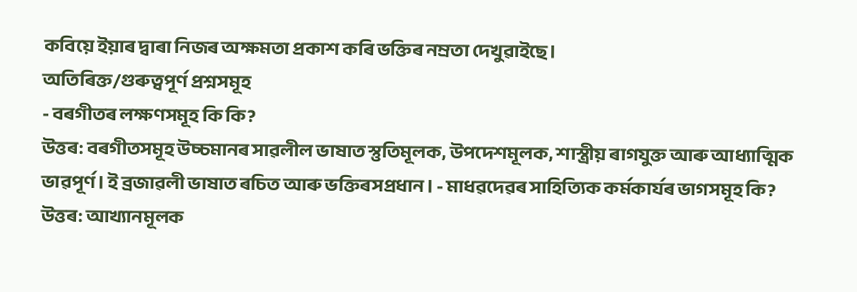কবিয়ে ইয়াৰ দ্বাৰা নিজৰ অক্ষমতা প্ৰকাশ কৰি ভক্তিৰ নম্ৰতা দেখুৱাইছে।
অতিৰিক্ত/গুৰুত্বপূৰ্ণ প্ৰশ্নসমূহ
- বৰগীতৰ লক্ষণসমূহ কি কি?
উত্তৰ: বৰগীতসমূহ উচ্চমানৰ সাৱলীল ভাষাত স্তুতিমূলক, উপদেশমূলক, শাস্ত্ৰীয় ৰাগযুক্ত আৰু আধ্যাত্মিক ভাৱপূৰ্ণ। ই ব্ৰজাৱলী ভাষাত ৰচিত আৰু ভক্তিৰসপ্ৰধান। - মাধৱদেৱৰ সাহিত্যিক কৰ্মকাৰ্যৰ ভাগসমূহ কি?
উত্তৰ: আখ্যানমূলক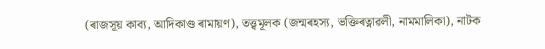(ৰাজসূয় কাব্য, আদিকাণ্ড ৰামায়ণ), তত্ত্বমূলক (জন্মৰহস্য, ভক্তিৰত্নাৱলী, নামমালিকা), নাটক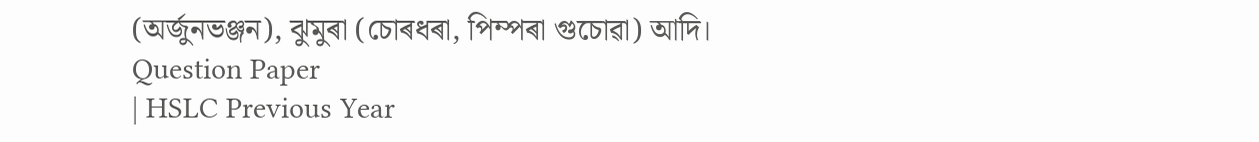(অৰ্জুনভঞ্জন), ঝুমুৰা (চোৰধৰা, পিম্পৰা গুচোৱা) আদি।
Question Paper
| HSLC Previous Year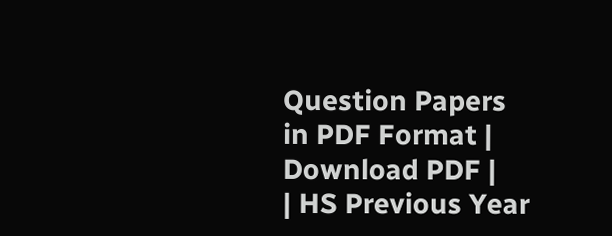Question Papers in PDF Format | Download PDF |
| HS Previous Year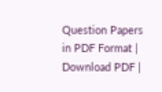Question Papers in PDF Format | Download PDF |